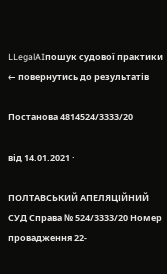LLegalAIпошук судової практики
← повернутись до результатів

Постанова 4814524/3333/20

від 14.01.2021 ·

ПОЛТАВСЬКИЙ АПЕЛЯЦІЙНИЙ СУД Справа № 524/3333/20 Номер провадження 22-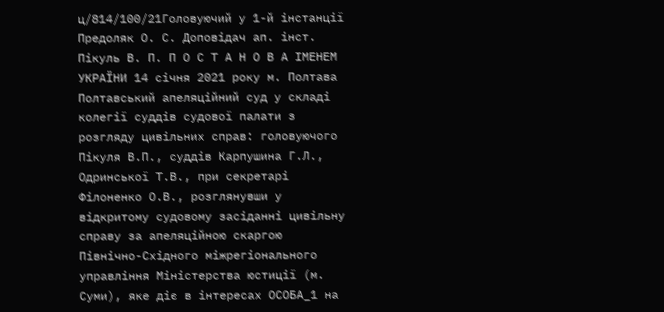ц/814/100/21Головуючий у 1-й інстанції Предоляк О. С. Доповідач ап. інст. Пікуль В. П. П О С Т А Н О В А ІМЕНЕМ УКРАЇНИ 14 січня 2021 року м. Полтава Полтавський апеляційний суд у складі колегії суддів судової палати з розгляду цивільних справ: головуючого Пікуля В.П., суддів Карпушина Г.Л., Одринської Т.В., при секретарі Філоненко О.В., розглянувши у відкритому судовому засіданні цивільну справу за апеляційною скаргою Північно-Східного міжрегіонального управління Міністерства юстиції (м. Суми), яке діє в інтересах ОСОБА_1 на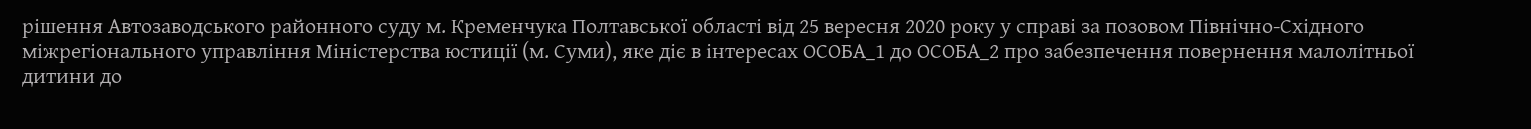рішення Автозаводського районного суду м. Кременчука Полтавської області від 25 вересня 2020 року у справі за позовом Північно-Східного міжрегіонального управління Міністерства юстиції (м. Суми), яке діє в інтересах ОСОБА_1 до ОСОБА_2 про забезпечення повернення малолітньої дитини до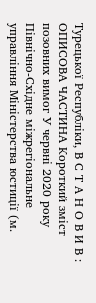Турецької Республіки, В С Т А Н О В И В : ОПИСОВА ЧАСТИНА Короткий зміст позовних вимог У червні 2020 року Північно-Східне міжрегіональне управління Міністерства юстиції (м.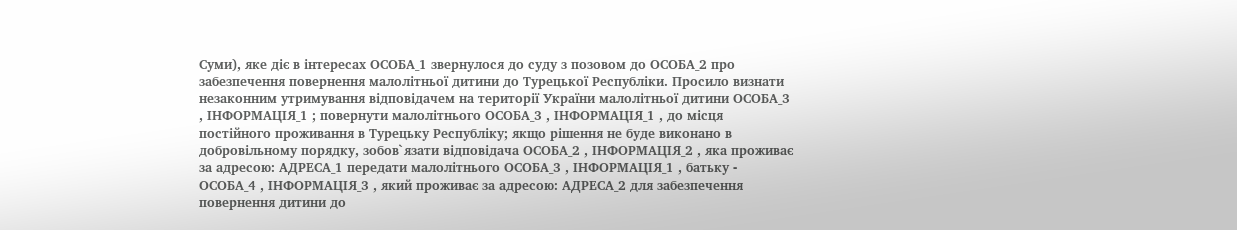Суми), яке діє в інтересах ОСОБА_1 звернулося до суду з позовом до ОСОБА_2 про забезпечення повернення малолітньої дитини до Турецької Республіки. Просило визнати незаконним утримування відповідачем на території України малолітньої дитини ОСОБА_3 , ІНФОРМАЦІЯ_1 ; повернути малолітнього ОСОБА_3 , ІНФОРМАЦІЯ_1 , до місця постійного проживання в Турецьку Республіку; якщо рішення не буде виконано в добровільному порядку, зобов`язати відповідача ОСОБА_2 , ІНФОРМАЦІЯ_2 , яка проживає за адресою: АДРЕСА_1 передати малолітнього ОСОБА_3 , ІНФОРМАЦІЯ_1 , батьку - ОСОБА_4 , ІНФОРМАЦІЯ_3 , який проживає за адресою: АДРЕСА_2 для забезпечення повернення дитини до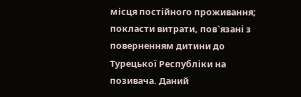місця постійного проживання; покласти витрати, пов`язані з поверненням дитини до Турецької Республіки на позивача. Даний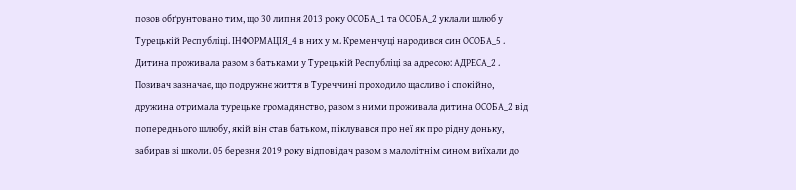позов обґрунтовано тим, що 30 липня 2013 року ОСОБА_1 та ОСОБА_2 уклали шлюб у Турецькій Республіці. ІНФОРМАЦІЯ_4 в них у м. Кременчуці народився син ОСОБА_5 . Дитина проживала разом з батьками у Турецькій Республіці за адресою: АДРЕСА_2 . Позивач зазначає, що подружнє життя в Туреччині проходило щасливо і спокійно, дружина отримала турецьке громадянство, разом з ними проживала дитина ОСОБА_2 від попереднього шлюбу, якій він став батьком, піклувався про неї як про рідну доньку, забирав зі школи. 05 березня 2019 року відповідач разом з малолітнім сином виїхали до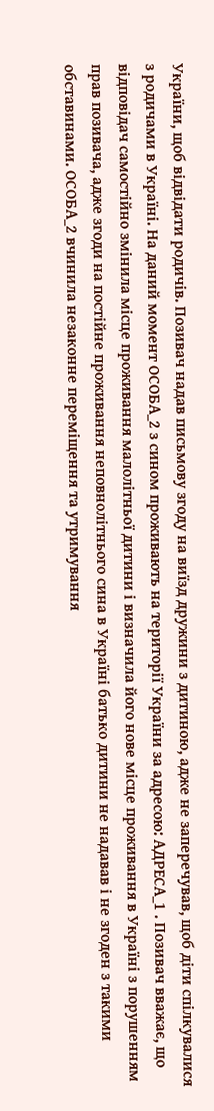України, щоб відвідати родичів. Позивач надав письмову згоду на виїзд дружини з дитиною, адже не заперечував, щоб діти спілкувалися з родичами в Україні. На даний момент ОСОБА_2 з сином проживають на території України за адресою: АДРЕСА_1 . Позивач вважає, що відповідач самостійно змінила місце проживання малолітньої дитини і визначила його нове місце проживання в Україні з порушенням прав позивача, адже згоди на постійне проживання неповнолітнього сина в Україні батько дитини не надавав і не згоден з такими обставинами. ОСОБА_2 вчинила незаконне переміщення та утримування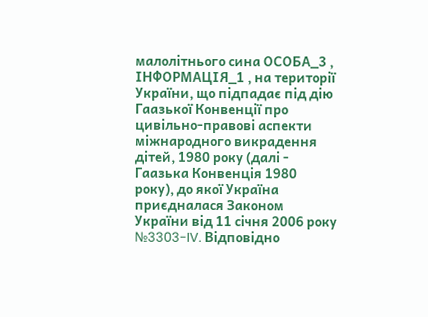малолітнього сина ОСОБА_3 , ІНФОРМАЦІЯ_1 , на території України, що підпадає під дію Гаазької Конвенції про цивільно-правові аспекти міжнародного викрадення дітей, 1980 року (далі - Гаазька Конвенція 1980 року), до якої Україна приєдналася Законом України від 11 січня 2006 року №3303-IV. Відповідно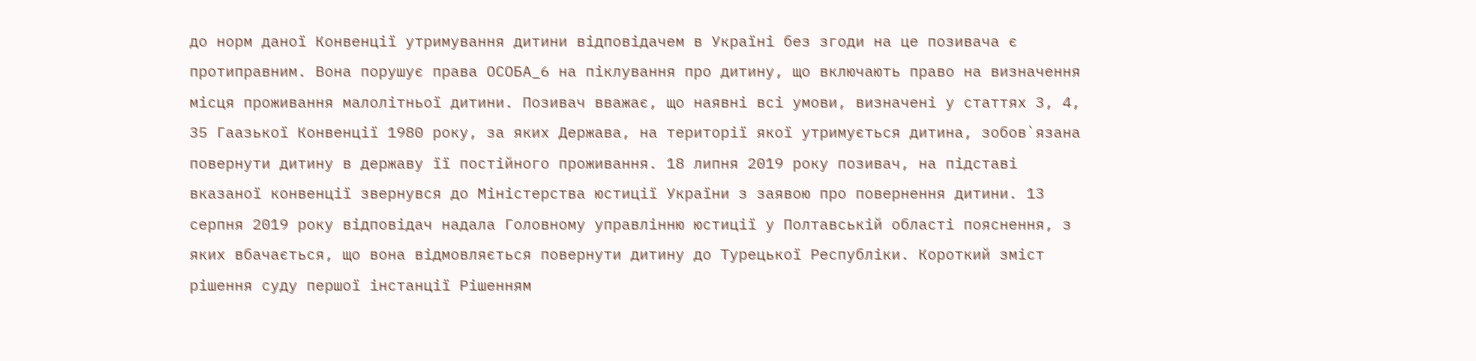до норм даної Конвенції утримування дитини відповідачем в Україні без згоди на це позивача є протиправним. Вона порушує права ОСОБА_6 на піклування про дитину, що включають право на визначення місця проживання малолітньої дитини. Позивач вважає, що наявні всі умови, визначені у статтях 3, 4, 35 Гаазької Конвенції 1980 року, за яких Держава, на території якої утримується дитина, зобов`язана повернути дитину в державу її постійного проживання. 18 липня 2019 року позивач, на підставі вказаної конвенції звернувся до Міністерства юстиції України з заявою про повернення дитини. 13 серпня 2019 року відповідач надала Головному управлінню юстиції у Полтавській області пояснення, з яких вбачається, що вона відмовляється повернути дитину до Турецької Республіки. Короткий зміст рішення суду першої інстанції Рішенням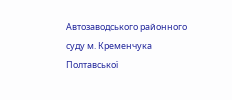Автозаводського районного суду м. Кременчука Полтавської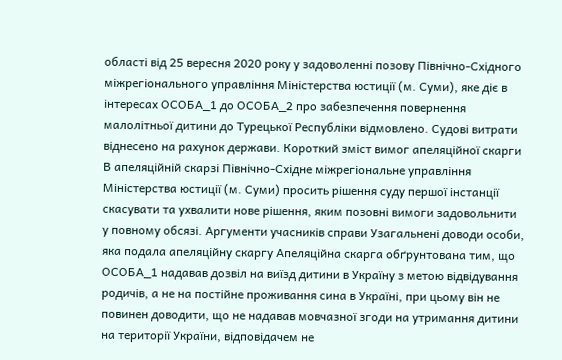області від 25 вересня 2020 року у задоволенні позову Північно-Східного міжрегіонального управління Міністерства юстиції (м. Суми), яке діє в інтересах ОСОБА_1 до ОСОБА_2 про забезпечення повернення малолітньої дитини до Турецької Республіки відмовлено. Судові витрати віднесено на рахунок держави. Короткий зміст вимог апеляційної скарги В апеляційній скарзі Північно-Східне міжрегіональне управління Міністерства юстиції (м. Суми) просить рішення суду першої інстанції скасувати та ухвалити нове рішення, яким позовні вимоги задовольнити у повному обсязі. Аргументи учасників справи Узагальнені доводи особи, яка подала апеляційну скаргу Апеляційна скарга обґрунтована тим, що ОСОБА_1 надавав дозвіл на виїзд дитини в Україну з метою відвідування родичів, а не на постійне проживання сина в Україні, при цьому він не повинен доводити, що не надавав мовчазної згоди на утримання дитини на території України, відповідачем не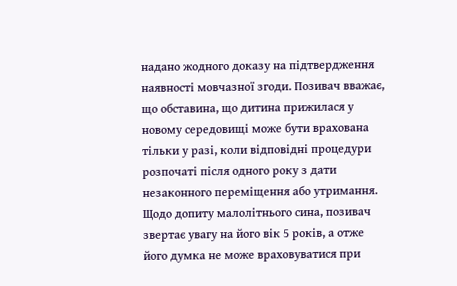надано жодного доказу на підтвердження наявності мовчазної згоди. Позивач вважає, що обставина, що дитина прижилася у новому середовищі може бути врахована тільки у разі, коли відповідні процедури розпочаті після одного року з дати незаконного переміщення або утримання. Щодо допиту малолітнього сина, позивач звертає увагу на його вік 5 років, а отже його думка не може враховуватися при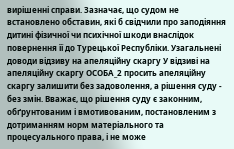вирішенні справи. Зазначає, що судом не встановлено обставин, які б свідчили про заподіяння дитині фізичної чи психічної шкоди внаслідок повернення її до Турецької Республіки. Узагальнені доводи відзиву на апеляційну скаргу У відзиві на апеляційну скаргу ОСОБА_2 просить апеляційну скаргу залишити без задоволення, а рішення суду - без змін. Вважає, що рішення суду є законним, обґрунтованим і вмотивованим, постановленим з дотриманням норм матеріального та процесуального права, і не може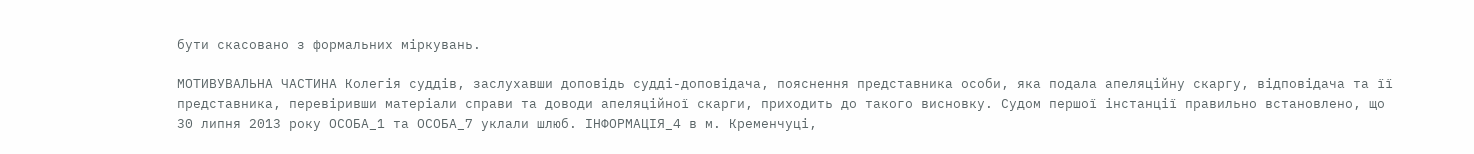бути скасовано з формальних міркувань.

МОТИВУВАЛЬНА ЧАСТИНА Колегія суддів, заслухавши доповідь судді-доповідача, пояснення представника особи, яка подала апеляційну скаргу, відповідача та її представника, перевіривши матеріали справи та доводи апеляційної скарги, приходить до такого висновку. Судом першої інстанції правильно встановлено, що 30 липня 2013 року ОСОБА_1 та ОСОБА_7 уклали шлюб. ІНФОРМАЦІЯ_4 в м. Кременчуці,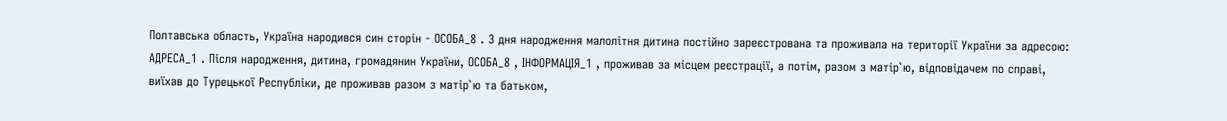Полтавська область, Україна народився син сторін - ОСОБА_8 . З дня народження малолітня дитина постійно зареєстрована та проживала на території України за адресою: АДРЕСА_1 . Після народження, дитина, громадянин України, ОСОБА_8 , ІНФОРМАЦІЯ_1 , проживав за місцем реєстрації, а потім, разом з матір`ю, відповідачем по справі, виїхав до Турецької Республіки, де проживав разом з матір`ю та батьком,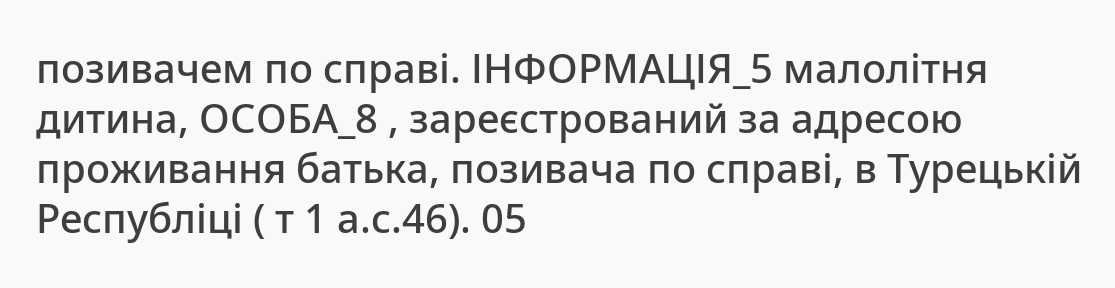позивачем по справі. ІНФОРМАЦІЯ_5 малолітня дитина, ОСОБА_8 , зареєстрований за адресою проживання батька, позивача по справі, в Турецькій Республіці ( т 1 а.с.46). 05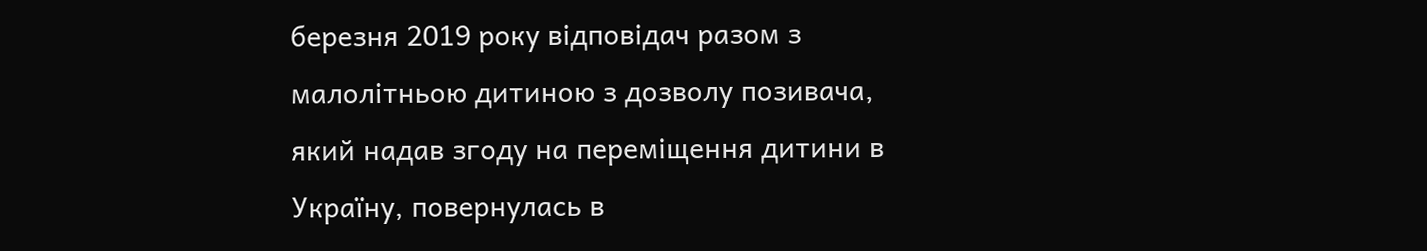березня 2019 року відповідач разом з малолітньою дитиною з дозволу позивача, який надав згоду на переміщення дитини в Україну, повернулась в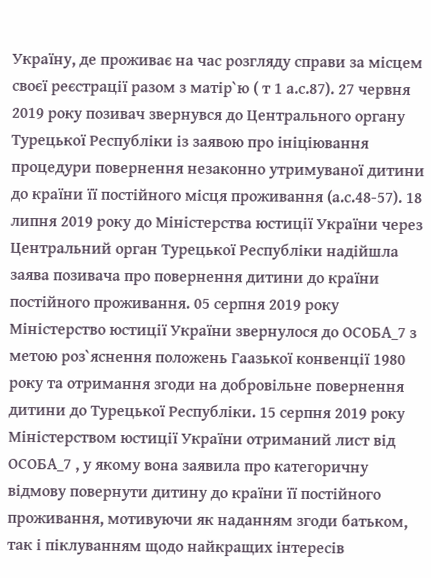Україну, де проживає на час розгляду справи за місцем своєї реєстрації разом з матір`ю ( т 1 а.с.87). 27 червня 2019 року позивач звернувся до Центрального органу Турецької Республіки із заявою про ініціювання процедури повернення незаконно утримуваної дитини до країни її постійного місця проживання (а.с.48-57). 18 липня 2019 року до Міністерства юстиції України через Центральний орган Турецької Республіки надійшла заява позивача про повернення дитини до країни постійного проживання. 05 серпня 2019 року Міністерство юстиції України звернулося до ОСОБА_7 з метою роз`яснення положень Гаазької конвенції 1980 року та отримання згоди на добровільне повернення дитини до Турецької Республіки. 15 серпня 2019 року Міністерством юстиції України отриманий лист від ОСОБА_7 , у якому вона заявила про категоричну відмову повернути дитину до країни її постійного проживання, мотивуючи як наданням згоди батьком, так і піклуванням щодо найкращих інтересів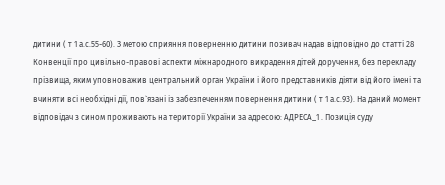дитини ( т 1 а.с.55-60). З метою сприяння поверненню дитини позивач надав відповідно до статті 28 Конвенції про цивільно-правові аспекти міжнародного викрадення дітей доручення, без перекладу прізвища, яким уповноважив центральний орган України і його представників діяти від його імені та вчиняти всі необхідні дії, пов`язані із забезпеченням повернення дитини ( т 1 а.с.93). На даний момент відповідач з сином проживають на території України за адресою: АДРЕСА_1 . Позиція суду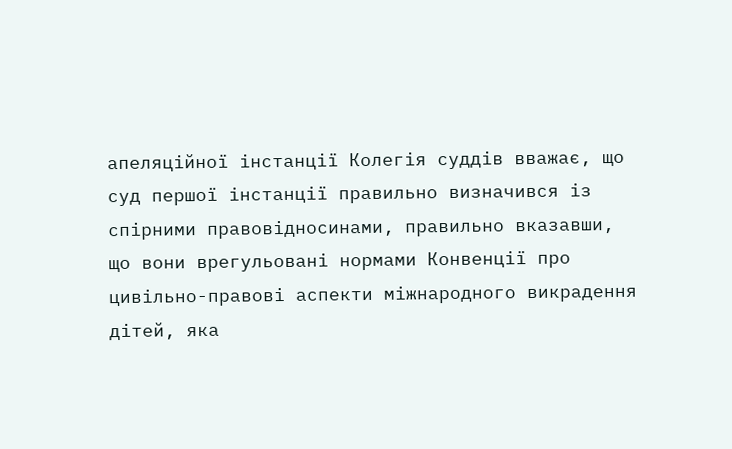апеляційної інстанції Колегія суддів вважає, що суд першої інстанції правильно визначився із спірними правовідносинами, правильно вказавши, що вони врегульовані нормами Конвенції про цивільно-правові аспекти міжнародного викрадення дітей, яка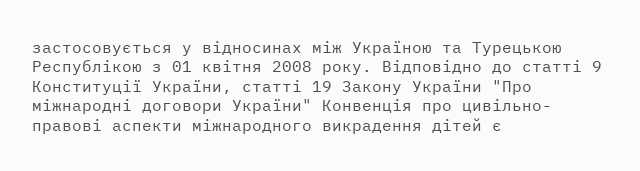застосовується у відносинах між Україною та Турецькою Республікою з 01 квітня 2008 року. Відповідно до статті 9 Конституції України, статті 19 Закону України "Про міжнародні договори України" Конвенція про цивільно-правові аспекти міжнародного викрадення дітей є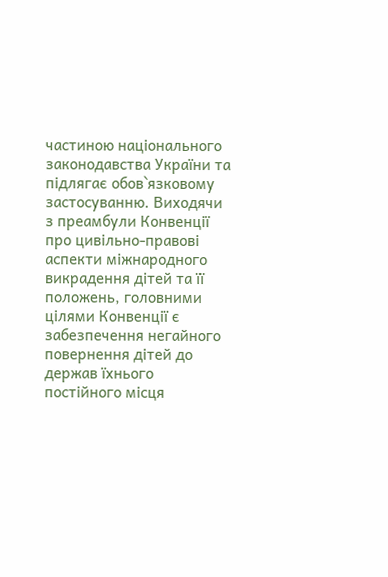частиною національного законодавства України та підлягає обов`язковому застосуванню. Виходячи з преамбули Конвенції про цивільно-правові аспекти міжнародного викрадення дітей та її положень, головними цілями Конвенції є забезпечення негайного повернення дітей до держав їхнього постійного місця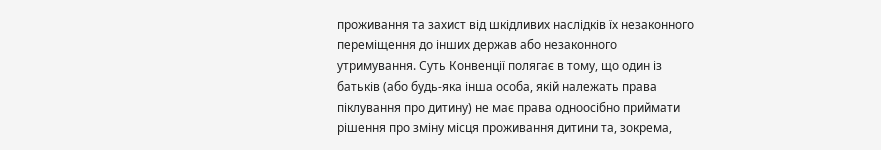проживання та захист від шкідливих наслідків їх незаконного переміщення до інших держав або незаконного утримування. Суть Конвенції полягає в тому, що один із батьків (або будь-яка інша особа, якій належать права піклування про дитину) не має права одноосібно приймати рішення про зміну місця проживання дитини та, зокрема,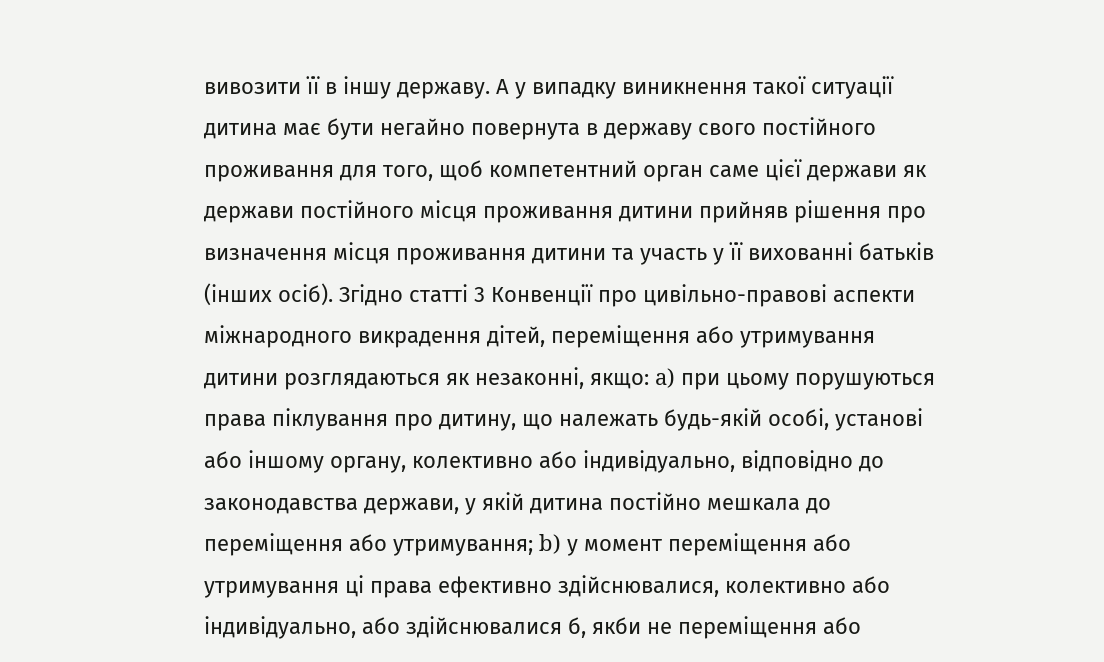вивозити її в іншу державу. А у випадку виникнення такої ситуації дитина має бути негайно повернута в державу свого постійного проживання для того, щоб компетентний орган саме цієї держави як держави постійного місця проживання дитини прийняв рішення про визначення місця проживання дитини та участь у її вихованні батьків (інших осіб). Згідно статті 3 Конвенції про цивільно-правові аспекти міжнародного викрадення дітей, переміщення або утримування дитини розглядаються як незаконні, якщо: a) при цьому порушуються права піклування про дитину, що належать будь-якій особі, установі або іншому органу, колективно або індивідуально, відповідно до законодавства держави, у якій дитина постійно мешкала до переміщення або утримування; b) у момент переміщення або утримування ці права ефективно здійснювалися, колективно або індивідуально, або здійснювалися б, якби не переміщення або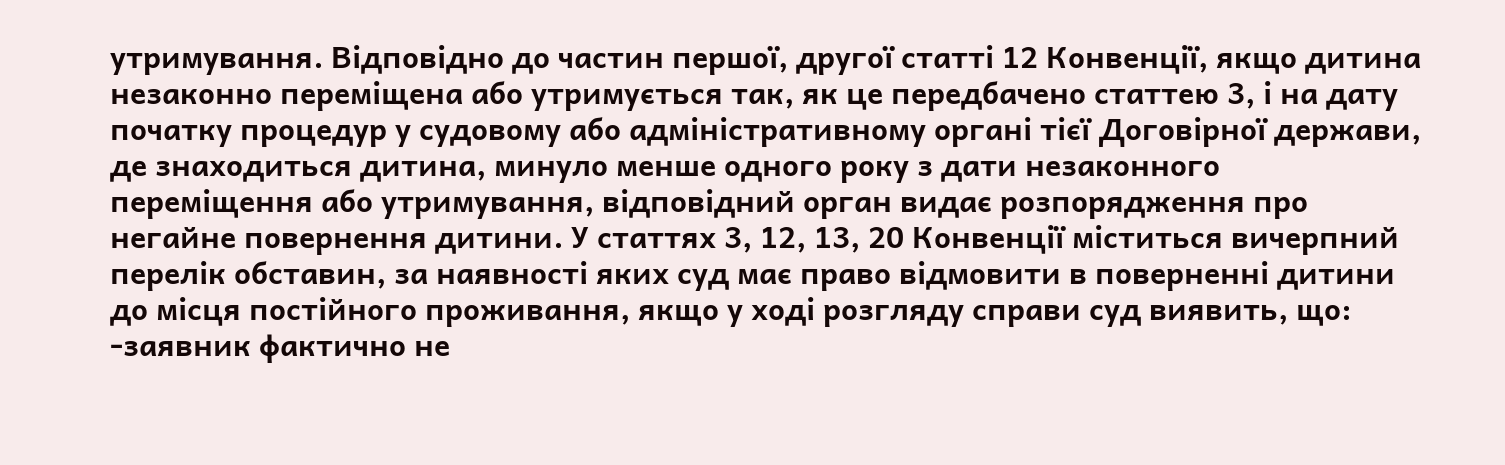утримування. Відповідно до частин першої, другої статті 12 Конвенції, якщо дитина незаконно переміщена або утримується так, як це передбачено статтею 3, і на дату початку процедур у судовому або адміністративному органі тієї Договірної держави, де знаходиться дитина, минуло менше одного року з дати незаконного переміщення або утримування, відповідний орган видає розпорядження про негайне повернення дитини. У статтях 3, 12, 13, 20 Конвенції міститься вичерпний перелік обставин, за наявності яких суд має право відмовити в поверненні дитини до місця постійного проживання, якщо у ході розгляду справи суд виявить, що: -заявник фактично не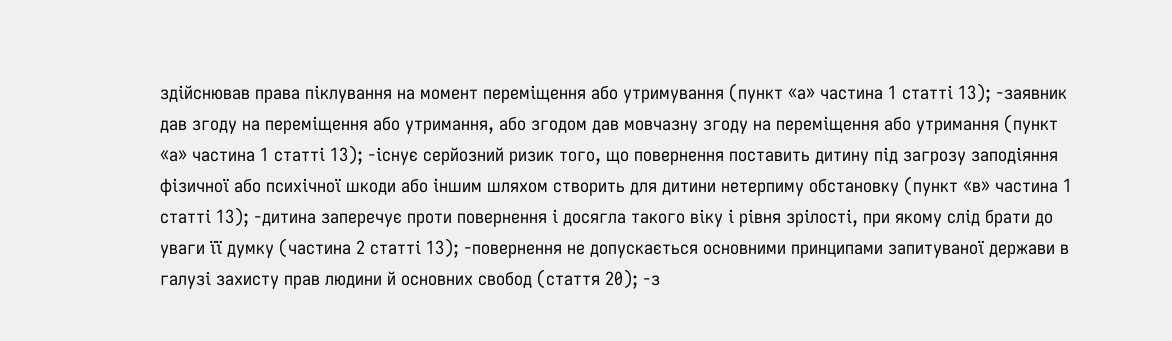здійснював права піклування на момент переміщення або утримування (пункт «а» частина 1 статті 13); -заявник дав згоду на переміщення або утримання, або згодом дав мовчазну згоду на переміщення або утримання (пункт «а» частина 1 статті 13); -існує серйозний ризик того, що повернення поставить дитину під загрозу заподіяння фізичної або психічної шкоди або іншим шляхом створить для дитини нетерпиму обстановку (пункт «в» частина 1 статті 13); -дитина заперечує проти повернення і досягла такого віку і рівня зрілості, при якому слід брати до уваги її думку (частина 2 статті 13); -повернення не допускається основними принципами запитуваної держави в галузі захисту прав людини й основних свобод (стаття 20); -з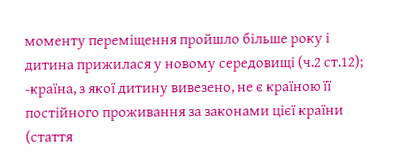моменту переміщення пройшло більше року і дитина прижилася у новому середовищі (ч.2 ст.12); -країна, з якої дитину вивезено, не є країною її постійного проживання за законами цієї країни (стаття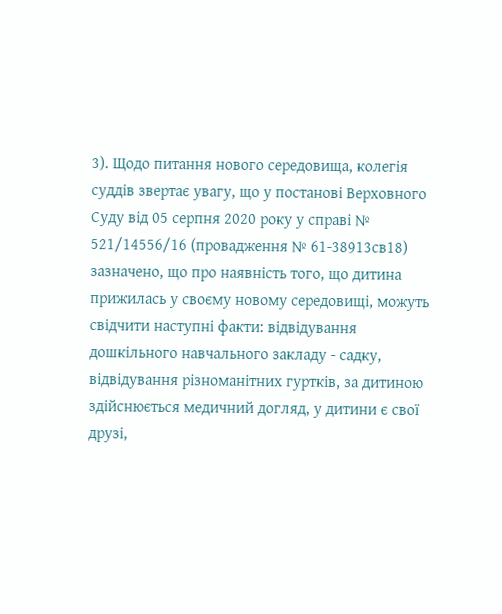3). Щодо питання нового середовища, колегія суддів звертає увагу, що у постанові Верховного Суду від 05 серпня 2020 року у справі № 521/14556/16 (провадження № 61-38913св18) зазначено, що про наявність того, що дитина прижилась у своєму новому середовищі, можуть свідчити наступні факти: відвідування дошкільного навчального закладу - садку, відвідування різноманітних гуртків, за дитиною здійснюється медичний догляд, у дитини є свої друзі,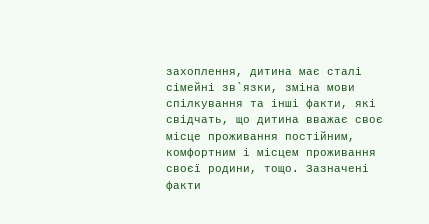захоплення, дитина має сталі сімейні зв`язки, зміна мови спілкування та інші факти, які свідчать, що дитина вважає своє місце проживання постійним, комфортним і місцем проживання своєї родини, тощо. Зазначені факти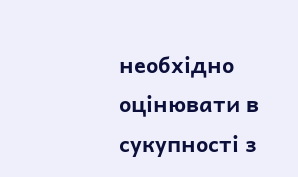необхідно оцінювати в сукупності з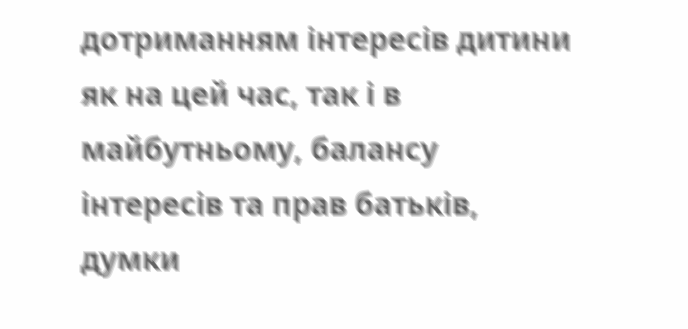дотриманням інтересів дитини як на цей час, так і в майбутньому, балансу інтересів та прав батьків, думки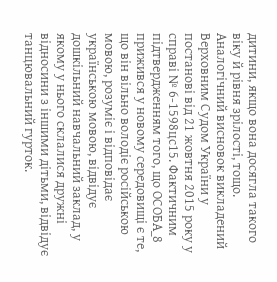дитини, якщо вона досягла такого віку й рівня зрілості, тощо. Аналогічний висновок викладений Верховним Судом України у постанові від 21 жовтня 2015 року у справі № 6-1598цс15. Фактичним підтвердженням того, що ОСОБА_8 прижився у новому середовищі є те, що він вільно володіє російською мовою, розуміє і відповідає українською мовою, відвідує дошкільний навчальний заклад, у якому у нього склалися дружні відносини з іншими дітьми, відвідує танцювальний гурток.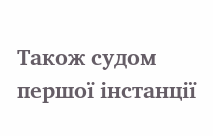Також судом першої інстанції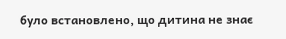було встановлено, що дитина не знає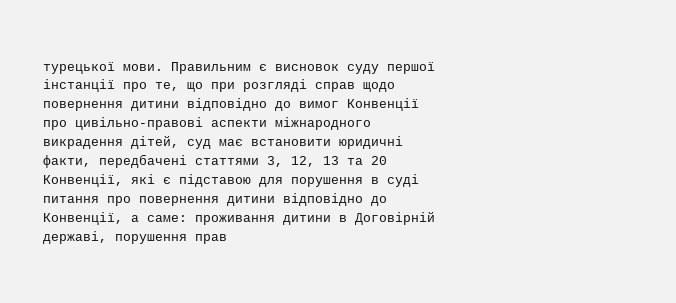турецької мови. Правильним є висновок суду першої інстанції про те, що при розгляді справ щодо повернення дитини відповідно до вимог Конвенції про цивільно-правові аспекти міжнародного викрадення дітей, суд має встановити юридичні факти, передбачені статтями 3, 12, 13 та 20 Конвенції, які є підставою для порушення в суді питання про повернення дитини відповідно до Конвенції, а саме: проживання дитини в Договірній державі, порушення прав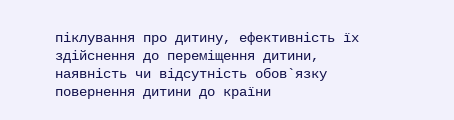піклування про дитину, ефективність їх здійснення до переміщення дитини, наявність чи відсутність обов`язку повернення дитини до країни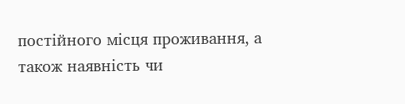постійного місця проживання, а також наявність чи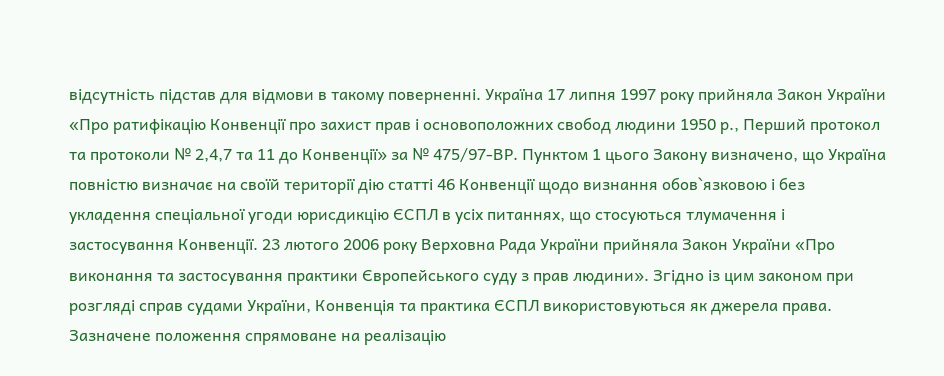відсутність підстав для відмови в такому поверненні. Україна 17 липня 1997 року прийняла Закон України «Про ратифікацію Конвенції про захист прав і основоположних свобод людини 1950 р., Перший протокол та протоколи № 2,4,7 та 11 до Конвенції» за № 475/97-ВР. Пунктом 1 цього Закону визначено, що Україна повністю визначає на своїй території дію статті 46 Конвенції щодо визнання обов`язковою і без укладення спеціальної угоди юрисдикцію ЄСПЛ в усіх питаннях, що стосуються тлумачення і застосування Конвенції. 23 лютого 2006 року Верховна Рада України прийняла Закон України «Про виконання та застосування практики Європейського суду з прав людини». Згідно із цим законом при розгляді справ судами України, Конвенція та практика ЄСПЛ використовуються як джерела права. Зазначене положення спрямоване на реалізацію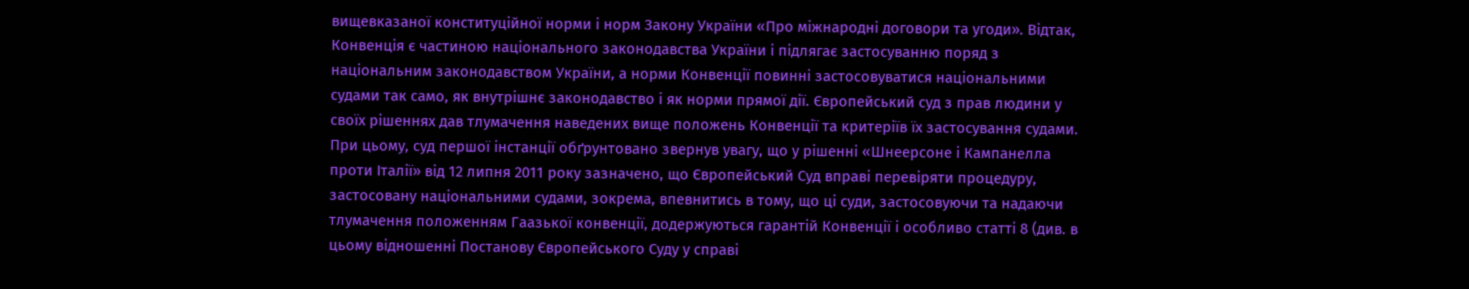вищевказаної конституційної норми і норм Закону України «Про міжнародні договори та угоди». Відтак, Конвенція є частиною національного законодавства України і підлягає застосуванню поряд з національним законодавством України, а норми Конвенції повинні застосовуватися національними судами так само, як внутрішнє законодавство і як норми прямої дії. Європейський суд з прав людини у своїх рішеннях дав тлумачення наведених вище положень Конвенції та критеріїв їх застосування судами. При цьому, суд першої інстанції обґрунтовано звернув увагу, що у рішенні «Шнеерсоне і Кампанелла проти Італії» від 12 липня 2011 року зазначено, що Європейський Суд вправі перевіряти процедуру, застосовану національними судами, зокрема, впевнитись в тому, що ці суди, застосовуючи та надаючи тлумачення положенням Гаазької конвенції, додержуються гарантій Конвенції і особливо статті 8 (див. в цьому відношенні Постанову Європейського Суду у справі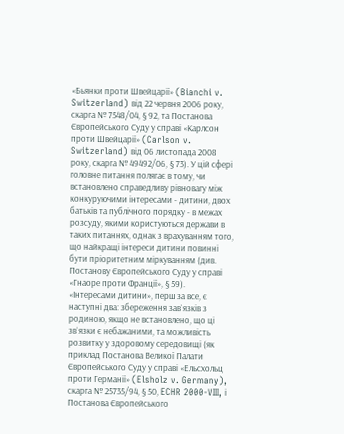«Бьянки проти Швейцарії» (Bianchi v. Switzerland) від 22 червня 2006 року, скарга № 7548/04, § 92, та Постанова Європейського Суду у справі «Карлсон проти Швейцарії» (Carlson v. Switzerland) від 06 листопада 2008 року, скарга № 49492/06, § 73). У цій сфері головне питання полягає в тому, чи встановлено справедливу рівновагу між конкуруючими інтересами - дитини, двох батьків та публічного порядку - в межах розсуду, якими користуються держави в таких питаннях, однак з врахуванням того, що найкращі інтереси дитини повинні бути пріоритетним міркуванням (див. Постанову Європейського Суду у справі «Гнаоре проти Франції», § 59). «Інтересами дитини», перш за все, є наступні два: збереження зав`язків з родиною, якщо не встановлено, що ці зв`язки є небажаними, та можливість розвитку у здоровому середовищі (як приклад Постанова Великої Палати Європейського Суду у справі «Ельсхольц проти Германії» (Elsholz v. Germany), скарга № 25735/94, § 50, ECHR 2000-VIII, і Постанова Європейського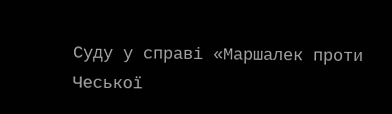Суду у справі «Маршалек проти Чеської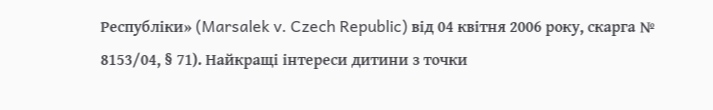Республіки» (Marsalek v. Czech Republic) від 04 квітня 2006 року, скарга № 8153/04, § 71). Найкращі інтереси дитини з точки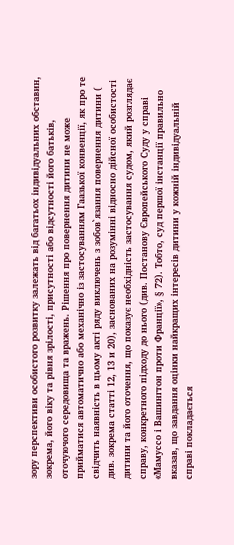зору перспективи особистого розвитку залежать від багатьох індивідуальних обставин, зокрема, його віку та рівня зрілості, присутності або відсутності його батьків, оточуючого середовища та вражень. Рішення про повернення дитини не може прийматися автоматично або механічно із застосуванням Гаазької конвенції, як про те свідчить наявність в цьому акті ряду виключень з зобов`язання повернення дитини ( див. зокрема статті 12, 13 и 20), заснованих на розумінні відносно дійсної особистості дитини та його оточення, що показує необхідність застосування судом, який розглядає справу, конкретного підходу до нього (див. Постанову Європейського Суду у справі «Мамуссо і Вашингтон проти Франції», § 72). Тобто, суд першої інстанції правильно вказав, що завдання оцінки найкращих інтересів дитини у кожній індивідуальній справі покладається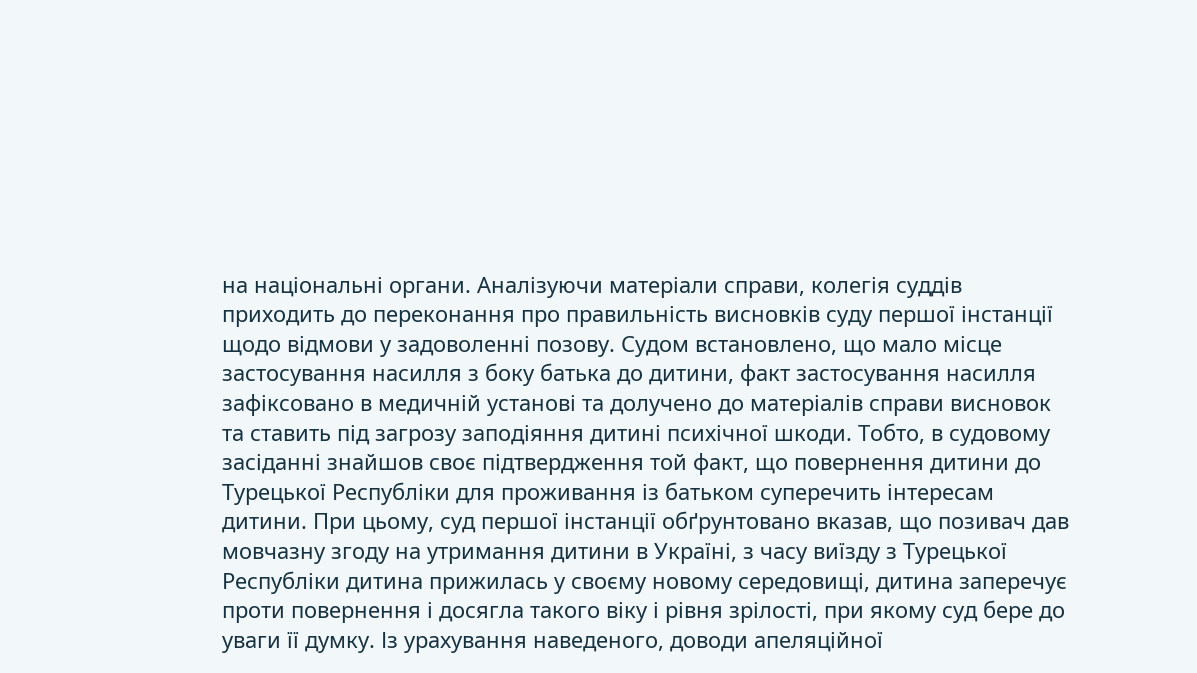на національні органи. Аналізуючи матеріали справи, колегія суддів приходить до переконання про правильність висновків суду першої інстанції щодо відмови у задоволенні позову. Судом встановлено, що мало місце застосування насилля з боку батька до дитини, факт застосування насилля зафіксовано в медичній установі та долучено до матеріалів справи висновок та ставить під загрозу заподіяння дитині психічної шкоди. Тобто, в судовому засіданні знайшов своє підтвердження той факт, що повернення дитини до Турецької Республіки для проживання із батьком суперечить інтересам дитини. При цьому, суд першої інстанції обґрунтовано вказав, що позивач дав мовчазну згоду на утримання дитини в Україні, з часу виїзду з Турецької Республіки дитина прижилась у своєму новому середовищі, дитина заперечує проти повернення і досягла такого віку і рівня зрілості, при якому суд бере до уваги її думку. Із урахування наведеного, доводи апеляційної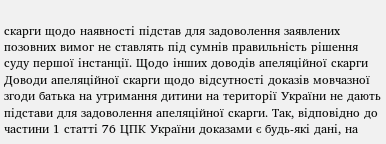скарги щодо наявності підстав для задоволення заявлених позовних вимог не ставлять під сумнів правильність рішення суду першої інстанції. Щодо інших доводів апеляційної скарги Доводи апеляційної скарги щодо відсутності доказів мовчазної згоди батька на утримання дитини на території України не дають підстави для задоволення апеляційної скарги. Так, відповідно до частини 1 статті 76 ЦПК України доказами є будь-які дані, на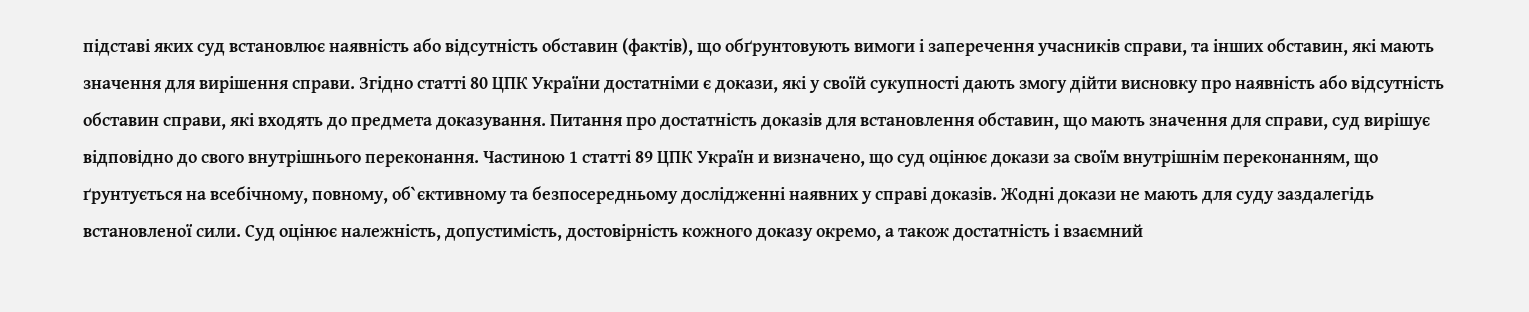підставі яких суд встановлює наявність або відсутність обставин (фактів), що обґрунтовують вимоги і заперечення учасників справи, та інших обставин, які мають значення для вирішення справи. Згідно статті 80 ЦПК України достатніми є докази, які у своїй сукупності дають змогу дійти висновку про наявність або відсутність обставин справи, які входять до предмета доказування. Питання про достатність доказів для встановлення обставин, що мають значення для справи, суд вирішує відповідно до свого внутрішнього переконання. Частиною 1 статті 89 ЦПК Україн и визначено, що суд оцінює докази за своїм внутрішнім переконанням, що ґрунтується на всебічному, повному, об`єктивному та безпосередньому дослідженні наявних у справі доказів. Жодні докази не мають для суду заздалегідь встановленої сили. Суд оцінює належність, допустимість, достовірність кожного доказу окремо, а також достатність і взаємний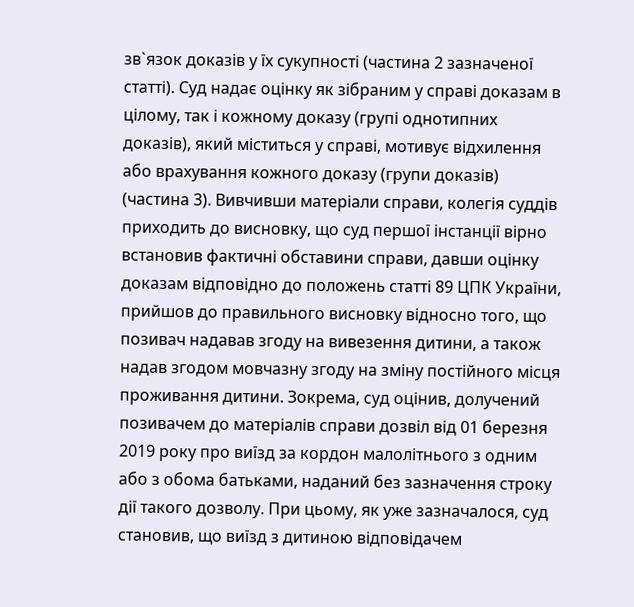зв`язок доказів у їх сукупності (частина 2 зазначеної статті). Суд надає оцінку як зібраним у справі доказам в цілому, так і кожному доказу (групі однотипних доказів), який міститься у справі, мотивує відхилення або врахування кожного доказу (групи доказів) (частина 3). Вивчивши матеріали справи, колегія суддів приходить до висновку, що суд першої інстанції вірно встановив фактичні обставини справи, давши оцінку доказам відповідно до положень статті 89 ЦПК України, прийшов до правильного висновку відносно того, що позивач надавав згоду на вивезення дитини, а також надав згодом мовчазну згоду на зміну постійного місця проживання дитини. Зокрема, суд оцінив, долучений позивачем до матеріалів справи дозвіл від 01 березня 2019 року про виїзд за кордон малолітнього з одним або з обома батьками, наданий без зазначення строку дії такого дозволу. При цьому, як уже зазначалося, суд становив, що виїзд з дитиною відповідачем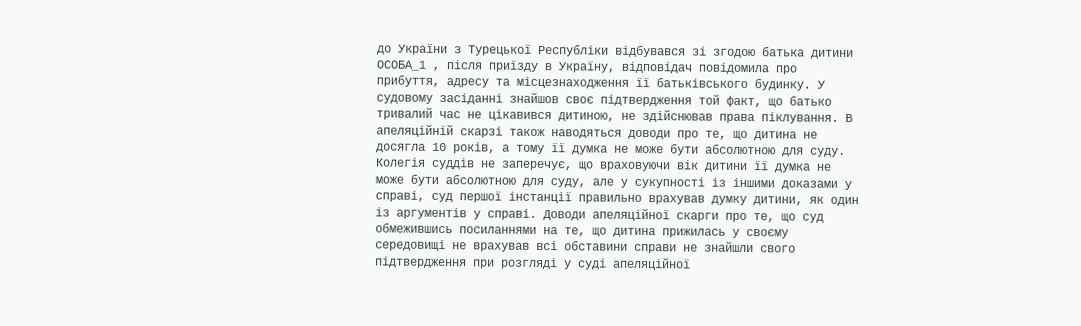до України з Турецької Республіки відбувався зі згодою батька дитини ОСОБА_1 , після приїзду в Україну, відповідач повідомила про прибуття, адресу та місцезнаходження її батьківського будинку. У судовому засіданні знайшов своє підтвердження той факт, що батько тривалий час не цікавився дитиною, не здійснював права піклування. В апеляційній скарзі також наводяться доводи про те, що дитина не досягла 10 років, а тому її думка не може бути абсолютною для суду. Колегія суддів не заперечує, що враховуючи вік дитини її думка не може бути абсолютною для суду, але у сукупності із іншими доказами у справі, суд першої інстанції правильно врахував думку дитини, як один із аргументів у справі. Доводи апеляційної скарги про те, що суд обмежившись посиланнями на те, що дитина прижилась у своєму середовищі не врахував всі обставини справи не знайшли свого підтвердження при розгляді у суді апеляційної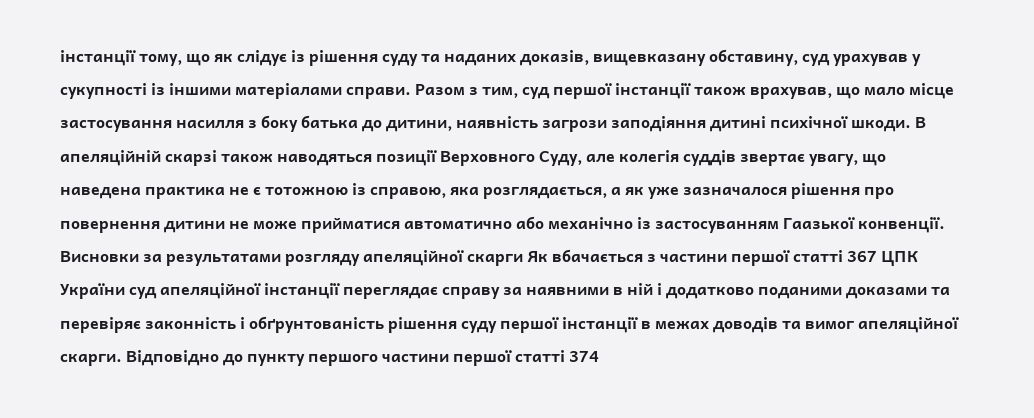інстанції тому, що як слідує із рішення суду та наданих доказів, вищевказану обставину, суд урахував у сукупності із іншими матеріалами справи. Разом з тим, суд першої інстанції також врахував, що мало місце застосування насилля з боку батька до дитини, наявність загрози заподіяння дитині психічної шкоди. В апеляційній скарзі також наводяться позиції Верховного Суду, але колегія суддів звертає увагу, що наведена практика не є тотожною із справою, яка розглядається, а як уже зазначалося рішення про повернення дитини не може прийматися автоматично або механічно із застосуванням Гаазької конвенції. Висновки за результатами розгляду апеляційної скарги Як вбачається з частини першої статті 367 ЦПК України суд апеляційної інстанції переглядає справу за наявними в ній і додатково поданими доказами та перевіряє законність і обґрунтованість рішення суду першої інстанції в межах доводів та вимог апеляційної скарги. Відповідно до пункту першого частини першої статті 374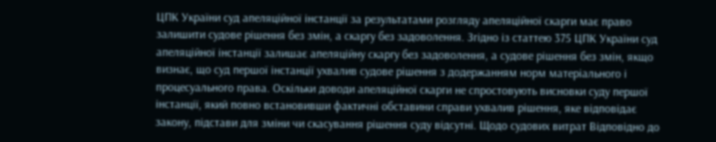ЦПК України суд апеляційної інстанції за результатами розгляду апеляційної скарги має право залишити судове рішення без змін, а скаргу без задоволення. Згідно із статтею 375 ЦПК України суд апеляційної інстанції залишає апеляційну скаргу без задоволення, а судове рішення без змін, якщо визнає, що суд першої інстанції ухвалив судове рішення з додержанням норм матеріального і процесуального права. Оскільки доводи апеляційної скарги не спростовують висновки суду першої інстанції, який повно встановивши фактичні обставини справи ухвалив рішення, яке відповідає закону, підстави для зміни чи скасування рішення суду відсутні. Щодо судових витрат Відповідно до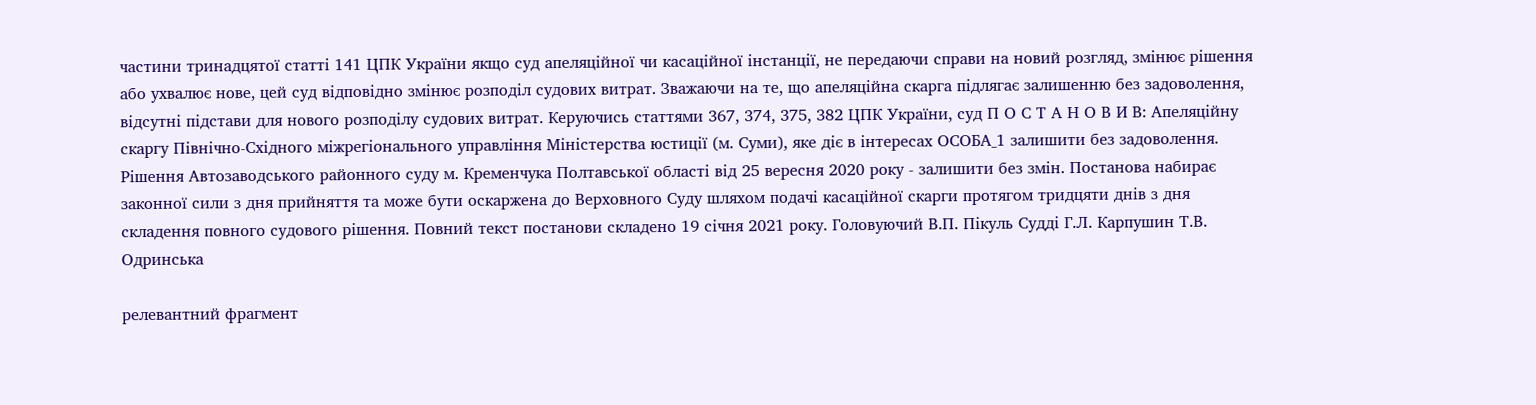частини тринадцятої статті 141 ЦПК України якщо суд апеляційної чи касаційної інстанції, не передаючи справи на новий розгляд, змінює рішення або ухвалює нове, цей суд відповідно змінює розподіл судових витрат. Зважаючи на те, що апеляційна скарга підлягає залишенню без задоволення, відсутні підстави для нового розподілу судових витрат. Керуючись статтями 367, 374, 375, 382 ЦПК України, суд П О С Т А Н О В И В: Апеляційну скаргу Північно-Східного міжрегіонального управління Міністерства юстиції (м. Суми), яке діє в інтересах ОСОБА_1 залишити без задоволення. Рішення Автозаводського районного суду м. Кременчука Полтавської області від 25 вересня 2020 року - залишити без змін. Постанова набирає законної сили з дня прийняття та може бути оскаржена до Верховного Суду шляхом подачі касаційної скарги протягом тридцяти днів з дня складення повного судового рішення. Повний текст постанови складено 19 січня 2021 року. Головуючий В.П. Пікуль Судді Г.Л. Карпушин Т.В. Одринська

релевантний фрагмент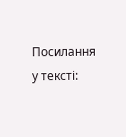Посилання у тексті: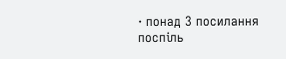· понад 3 посилання поспіль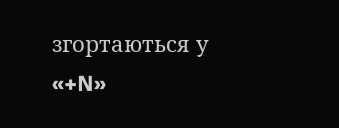згортаються у «+N»